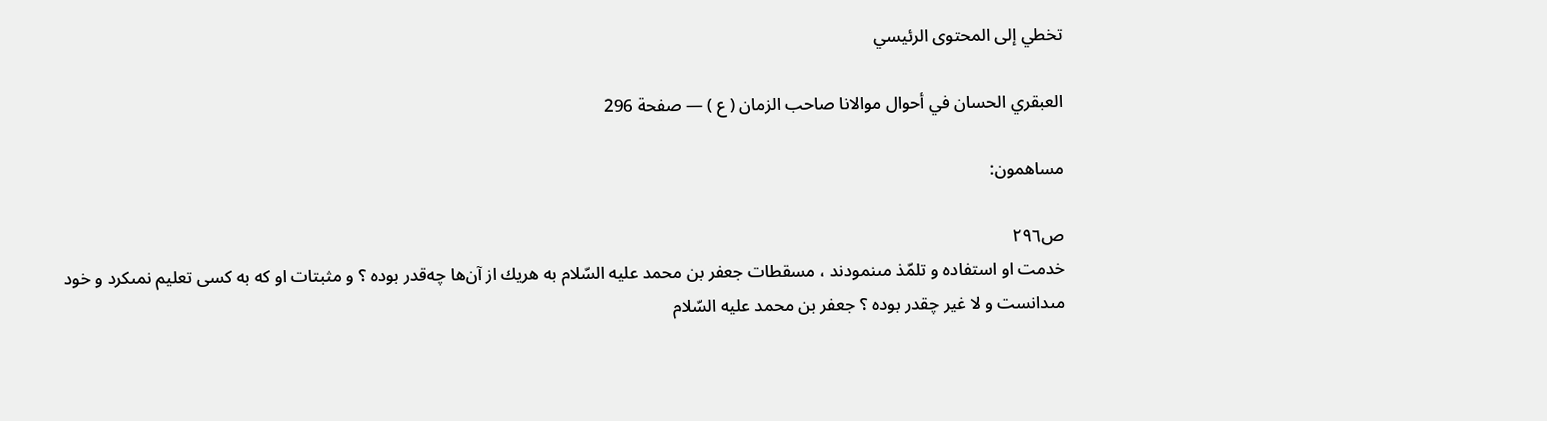تخطي إلى المحتوى الرئيسي

العبقري الحسان في أحوال موالانا صاحب الزمان ( ع ) — صفحة 296

مساهمون:

ص٢٩٦
خدمت او استفاده و تلمّذ مىنمودند ، مسقطات جعفر بن محمد عليه السّلام به هريك از آن‌ها چه‌قدر بوده ؟ و مثبتات او كه به كسى تعليم نمىكرد و خود مىدانست و لا غير چقدر بوده ؟ جعفر بن محمد عليه السّلام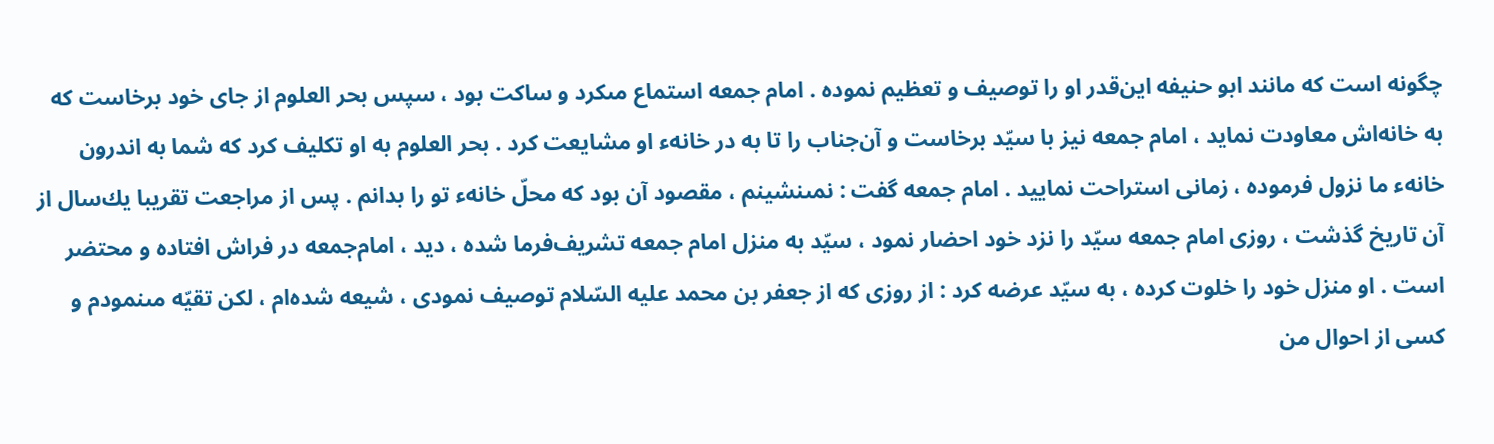چگونه است كه مانند ابو حنيفه اين‌قدر او را توصيف و تعظيم نموده . امام جمعه استماع مىكرد و ساكت بود ، سپس بحر العلوم از جاى خود برخاست كه به خانه‌اش معاودت نمايد ، امام جمعه نيز با سيّد برخاست و آن‌جناب را تا به در خانهء او مشايعت كرد . بحر العلوم به او تكليف كرد كه شما به اندرون خانهء ما نزول فرموده ، زمانى استراحت نماييد . امام جمعه گفت : نمىنشينم ، مقصود آن بود كه محلّ خانهء تو را بدانم . پس از مراجعت تقريبا يك‌سال از آن تاريخ گذشت ، روزى امام جمعه سيّد را نزد خود احضار نمود ، سيّد به منزل امام جمعه تشريف‌فرما شده ، ديد ، امام‌جمعه در فراش افتاده و محتضر است . او منزل خود را خلوت كرده ، به سيّد عرضه كرد : از روزى كه از جعفر بن محمد عليه السّلام توصيف نمودى ، شيعه شده‌ام ، لكن تقيّه مىنمودم و كسى از احوال من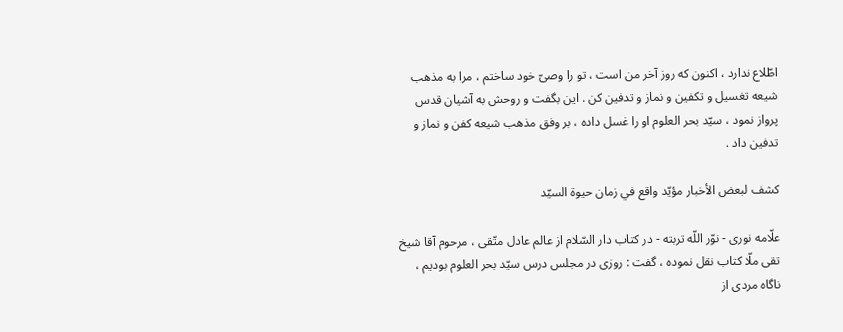اطّلاع ندارد ، اكنون كه روز آخر من است ، تو را وصىّ خود ساختم ، مرا به مذهب شيعه تغسيل و تكفين و نماز و تدفين كن . اين بگفت و روحش به آشيان قدس پرواز نمود ، سيّد بحر العلوم او را غسل داده ، بر وفق مذهب شيعه كفن و نماز و تدفين داد .

كشف لبعض الأخبار مؤيّد واقع في زمان حيوة السيّد

علّامه نورى - نوّر اللّه تربته - در كتاب دار السّلام از عالم عادل متّقى ، مرحوم آقا شيخ تقى ملّا كتاب نقل نموده ، گفت : روزى در مجلس درس سيّد بحر العلوم بوديم ، ناگاه مردى از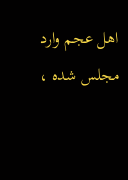اهل عجم وارد مجلس شده ،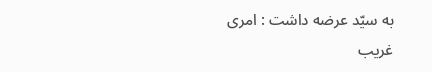به سيّد عرضه داشت : امرى غريب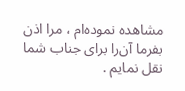مشاهده نموده‌ام ، مرا اذن بفرما آن‌را براى جناب شما نقل نمايم .